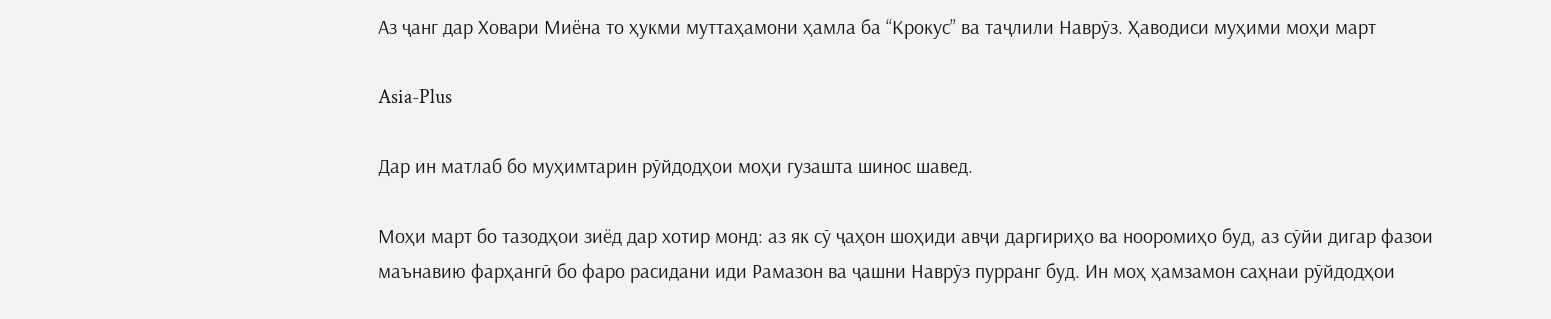Аз ҷанг дар Ховари Миёна то ҳукми муттаҳамони ҳамла ба “Крокус” ва таҷлили Наврӯз. Ҳаводиси муҳими моҳи март

Asia-Plus

Дар ин матлаб бо муҳимтарин рӯйдодҳои моҳи гузашта шинос шавед.

Моҳи март бо тазодҳои зиёд дар хотир монд: аз як сӯ ҷаҳон шоҳиди авҷи даргириҳо ва нооромиҳо буд, аз сӯйи дигар фазои маънавию фарҳангӣ бо фаро расидани иди Рамазон ва ҷашни Наврӯз пурранг буд. Ин моҳ ҳамзамон саҳнаи рӯйдодҳои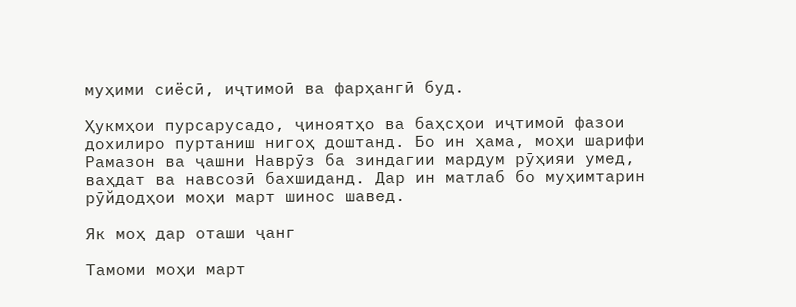муҳими сиёсӣ, иҷтимоӣ ва фарҳангӣ буд.

Ҳукмҳои пурсарусадо, ҷиноятҳо ва баҳсҳои иҷтимоӣ фазои дохилиро пуртаниш нигоҳ доштанд. Бо ин ҳама, моҳи шарифи Рамазон ва ҷашни Наврӯз ба зиндагии мардум рӯҳияи умед, ваҳдат ва навсозӣ бахшиданд. Дар ин матлаб бо муҳимтарин рӯйдодҳои моҳи март шинос шавед.

Як моҳ дар оташи ҷанг

Тамоми моҳи март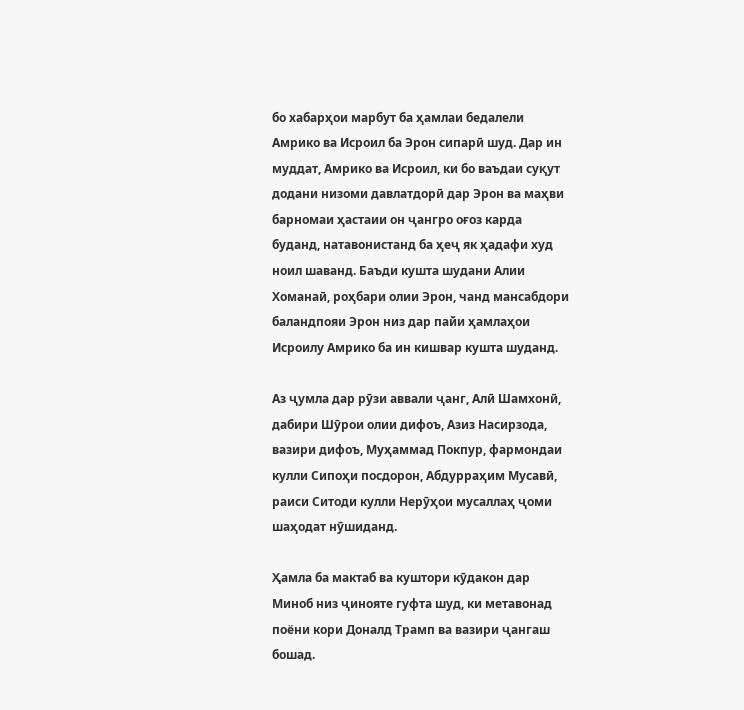бо хабарҳои марбут ба ҳамлаи бедалели Амрико ва Исроил ба Эрон сипарӣ шуд. Дар ин муддат, Амрико ва Исроил, ки бо ваъдаи суқут додани низоми давлатдорӣ дар Эрон ва маҳви барномаи ҳастаии он ҷангро оғоз карда буданд, натавонистанд ба ҳеҷ як ҳадафи худ ноил шаванд. Баъди кушта шудани Алии Хоманаӣ, роҳбари олии Эрон, чанд мансабдори баландпояи Эрон низ дар пайи ҳамлаҳои Исроилу Амрико ба ин кишвар кушта шуданд.

Аз ҷумла дар рӯзи аввали ҷанг, Алӣ Шамхонӣ, дабири Шӯрои олии дифоъ, Азиз Насирзода, вазири дифоъ, Муҳаммад Покпур, фармондаи кулли Сипоҳи посдорон, Абдурраҳим Мусавӣ, раиси Ситоди кулли Нерӯҳои мусаллаҳ ҷоми шаҳодат нӯшиданд.

Ҳамла ба мактаб ва куштори кӯдакон дар Миноб низ ҷинояте гуфта шуд, ки метавонад поёни кори Доналд Трамп ва вазири ҷангаш бошад.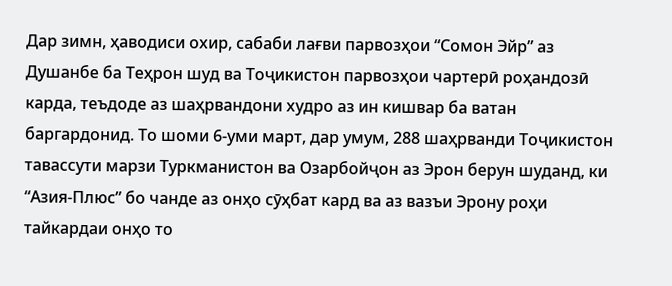Дар зимн, ҳаводиси охир, сабаби лағви парвозҳои “Сомон Эйр” аз Душанбе ба Теҳрон шуд ва Тоҷикистон парвозҳои чартерӣ роҳандозӣ карда, теъдоде аз шаҳрвандони худро аз ин кишвар ба ватан баргардонид. То шоми 6-уми март, дар умум, 288 шаҳрванди Тоҷикистон тавассути марзи Туркманистон ва Озарбойҷон аз Эрон берун шуданд, ки “Азия-Плюс” бо чанде аз онҳо сӯҳбат кард ва аз вазъи Эрону роҳи тайкардаи онҳо то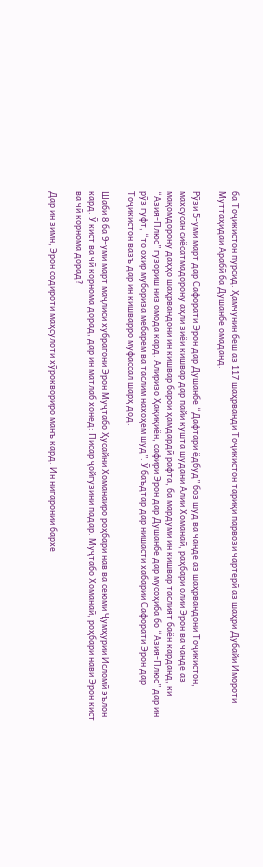ба Тоҷикистон пурсид. Ҳамчунин беш аз 117 шаҳрванди Тоҷикистон тариқи парвози чартерӣ аз шаҳри Дубайи Имороти Муттаҳидаи Арабӣ ба Душанбе омаданд.

Рӯзи 5-уми март дар Сафорати Эрон дар Душанбе “Дафтари ёдбуд” боз шуд ва чанде аз шаҳрвандони Тоҷикистон, махсусан сиёсатмадорону аҳли зиёи кишвар дар пайи кушта шудани Алии Хоманаӣ, раҳбари олии Эрон ва чанде аз мақомдорону даҳҳо шаҳрвандони ин кишвар барои ҳамдардӣ рафта, ба мардуми ин кишвар таслият баён карданд, ки “Азия-Плюс” гузориш низ омода кард. Алиризо Ҳақиқиён, сафири Эрон дар Душанбе дар мусоҳиба бо “Азия-Плюс” дар ин рӯз гуфт, “то охир мубориза мебарем ва таслим нахоҳем шуд”. Ӯ баъдтар дар нишасти хабарии Сафорати Эрон дар Тоҷикистон вазъ дар ин кишварро муфассал шарҳ дод.

Шаби 8 ба 9-уми март маҷлиси хубрагони Эрон Муҷтабо Ҳусайни Хоманаиро роҳбари нав ва сеюми Ҷумҳурии Исломӣ эълон кард. Ӯ кист ва чӣ корнома дорад, дар ин матлаб хонед: Писар ҷойгузини падар. Муҷтабо Хоманаӣ, роҳбари нави Эрон кист ва чӣ корнома дорад?

Дар ин зимн, Эрон содироти маҳсулоти хӯроквориро манъ кард. Ин нигаронии бархе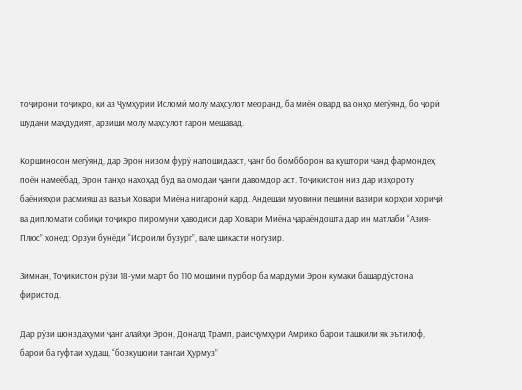тоҷирони тоҷикро, ки аз Ҷумҳурии Исломӣ молу маҳсулот меоранд, ба миён овард ва онҳо мегӯянд, бо ҷорӣ шудани маҳдудият, арзиши молу маҳсулот гарон мешавад.

Коршиносон мегӯянд, дар Эрон низом фурӯ напошидааст, ҷанг бо бомбборон ва куштори чанд фармондеҳ поён намеёбад, Эрон танҳо нахоҳад буд ва омодаи ҷанги давомдор аст. Тоҷикистон низ дар изҳороту баёнияҳои расмияш аз вазъи Ховари Миёна нигаронӣ кард. Андешаи муовини пешини вазири корҳои хориҷӣ ва дипломати собиқи тоҷикро пиромуни ҳаводиси дар Ховари Миёна ҷараёндошта дар ин матлаби “Азия-Плюс” хонед: Орзуи бунёди “Исроили бузург”, вале шикасти ногузир.

Зимнан, Тоҷикистон рӯзи 18-уми март бо 110 мошини пурбор ба мардуми Эрон кумаки башардӯстона фиристод.

Дар рӯзи шонздаҳуми ҷанг алайҳи Эрон, Доналд Трамп, раисҷумҳури Амрико барои ташкили як эътилоф, барои ба гуфтаи худаш, “бозкушоии тангаи Ҳурмуз”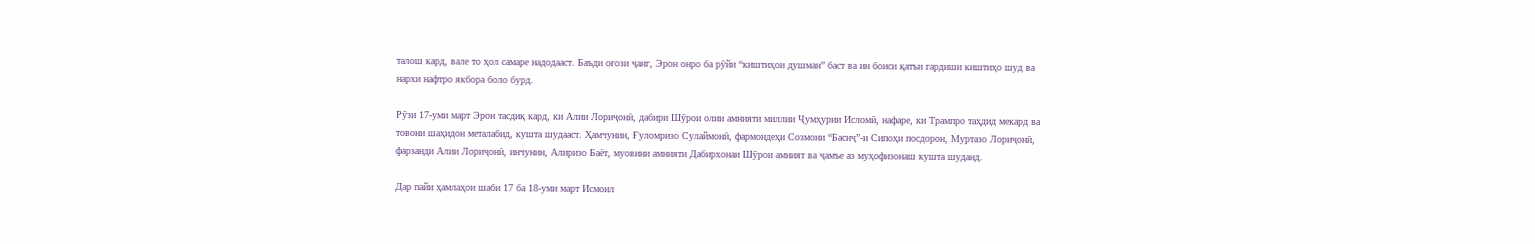талош кард, вале то ҳол самаре надодааст. Баъди оғози ҷанг, Эрон онро ба рӯйи “киштиҳои душман” баст ва ин боиси қатъи гардиши киштиҳо шуд ва нархи нафтро якбора боло бурд.

Рӯзи 17-уми март Эрон тасдиқ кард, ки Алии Лориҷонӣ, дабири Шӯрои олии амнияти миллии Ҷумҳурии Исломӣ, нафаре, ки Трампро таҳдид мекард ва товони шаҳидон металабид, кушта шудааст. Ҳамчунин, Ғуломризо Сулаймонӣ, фармондеҳи Созмони “Басиҷ”-и Сипоҳи посдорон, Муртазо Лориҷонӣ, фарзанди Алии Лориҷонӣ, инчунин, Алиризо Баёт, муовини амнияти Дабирхонаи Шӯрои амният ва ҷамъе аз муҳофизонаш кушта шуданд.

Дар пайи ҳамлаҳои шаби 17 ба 18-уми март Исмоил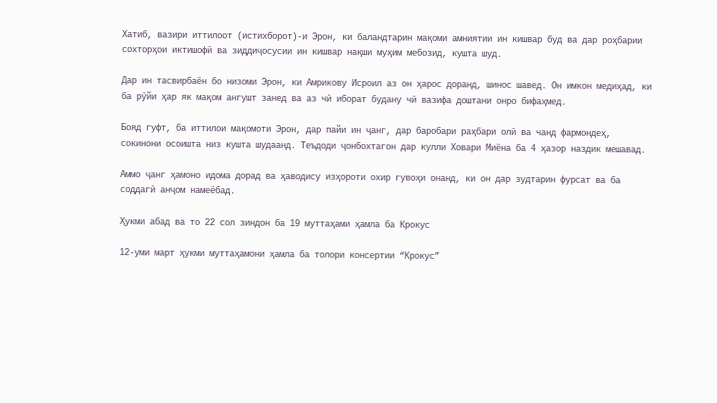Хатиб, вазири иттилоот (истихборот)-и Эрон, ки баландтарин мақоми амниятии ин кишвар буд ва дар роҳбарии сохторҳои иктишофӣ ва зиддиҷосусии ин кишвар нақши муҳим мебозид, кушта шуд.

Дар ин тасвирбаён бо низоми Эрон, ки Амрикову Исроил аз он ҳарос доранд, шинос шавед. Он имкон медиҳад, ки ба рӯйи ҳар як мақом ангушт занед ва аз чӣ иборат будану чӣ вазифа доштани онро бифаҳмед.

Бояд гуфт, ба иттилои мақомоти Эрон, дар пайи ин ҷанг, дар баробари раҳбари олӣ ва чанд фармондеҳ, сокинони осоишта низ кушта шудаанд. Теъдоди ҷонбохтагон дар кулли Ховари Миёна ба 4 ҳазор наздик мешавад.

Аммо ҷанг ҳамоно идома дорад ва ҳаводису изҳороти охир гувоҳи онанд, ки он дар зудтарин фурсат ва ба соддагӣ анҷом намеёбад.

Ҳукми абад ва то 22 сол зиндон ба 19 муттаҳами ҳамла ба Крокус

12-уми март ҳукми муттаҳамони ҳамла ба толори консертии “Крокус”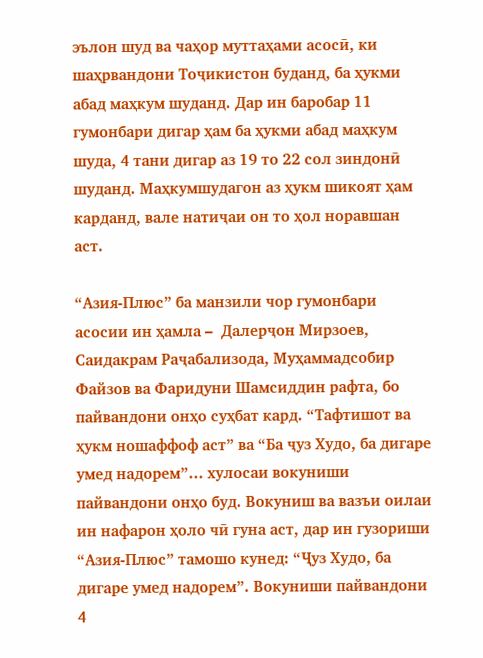эълон шуд ва чаҳор муттаҳами асосӣ, ки шаҳрвандони Тоҷикистон буданд, ба ҳукми абад маҳкум шуданд. Дар ин баробар 11  гумонбари дигар ҳам ба ҳукми абад маҳкум шуда, 4 тани дигар аз 19 то 22 сол зиндонӣ шуданд. Маҳкумшудагон аз ҳукм шикоят ҳам карданд, вале натиҷаи он то ҳол норавшан аст.

“Азия-Плюс” ба манзили чор гумонбари асосии ин ҳамла –  Далерҷон Мирзоев, Саидакрам Раҷабализода, Муҳаммадсобир Файзов ва Фаридуни Шамсиддин рафта, бо пайвандони онҳо суҳбат кард. “Тафтишот ва ҳукм ношаффоф аст” ва “Ба ҷуз Худо, ба дигаре умед надорем”… хулосаи вокуниши пайвандони онҳо буд. Вокуниш ва вазъи оилаи ин нафарон ҳоло чӣ гуна аст, дар ин гузориши “Азия-Плюс” тамошо кунед: “Ҷуз Худо, ба дигаре умед надорем”. Вокуниши пайвандони 4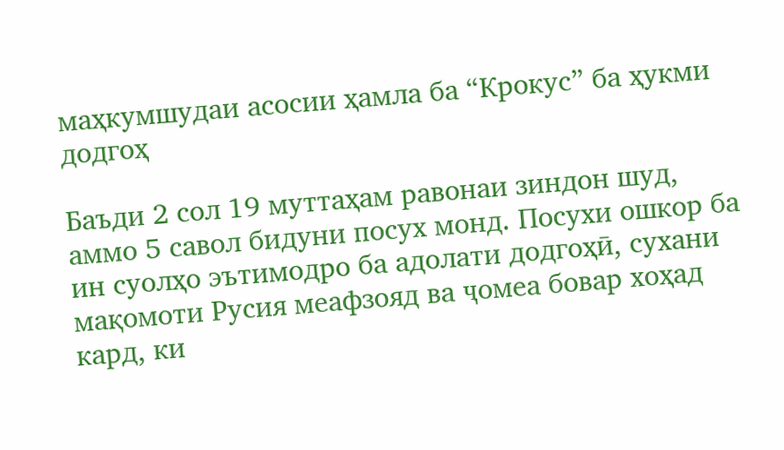маҳкумшудаи асосии ҳамла ба “Крокус” ба ҳукми додгоҳ

Баъди 2 сол 19 муттаҳам равонаи зиндон шуд, аммо 5 савол бидуни посух монд. Посухи ошкор ба ин суолҳо эътимодро ба адолати додгоҳӣ, сухани мақомоти Русия меафзояд ва ҷомеа бовар хоҳад кард, ки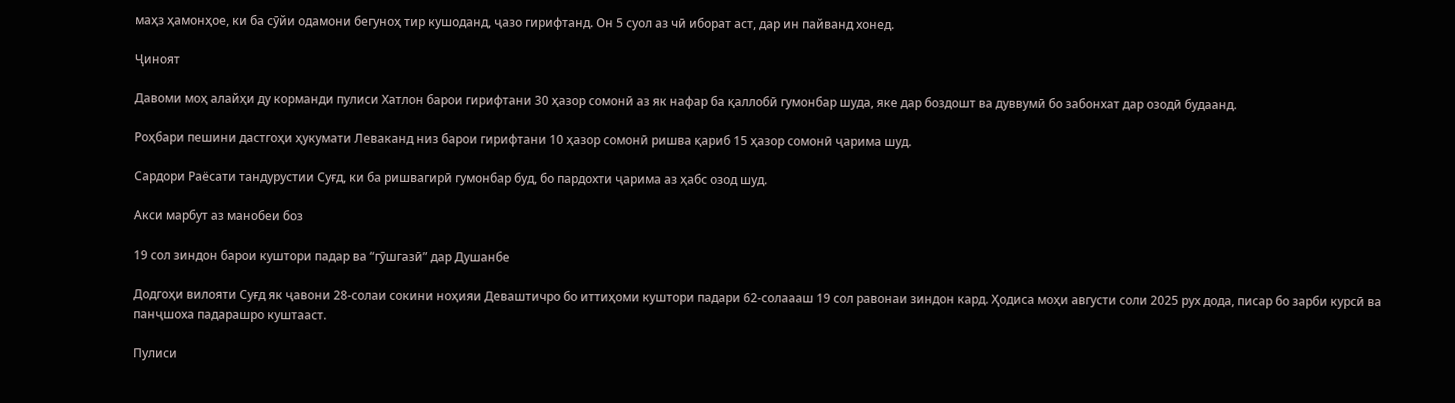маҳз ҳамонҳое, ки ба сӯйи одамони бегуноҳ тир кушоданд, ҷазо гирифтанд. Он 5 суол аз чӣ иборат аст, дар ин пайванд хонед.

Ҷиноят

Давоми моҳ алайҳи ду корманди пулиси Хатлон барои гирифтани 30 ҳазор сомонӣ аз як нафар ба қаллобӣ гумонбар шуда, яке дар боздошт ва дуввумӣ бо забонхат дар озодӣ будаанд.

Роҳбари пешини дастгоҳи ҳукумати Леваканд низ барои гирифтани 10 ҳазор сомонӣ ришва қариб 15 ҳазор сомонӣ ҷарима шуд.

Сардори Раёсати тандурустии Суғд, ки ба ришвагирӣ гумонбар буд, бо пардохти ҷарима аз ҳабс озод шуд.

Акси марбут аз манобеи боз

19 сол зиндон барои куштори падар ва “гӯшгазӣ” дар Душанбе

Додгоҳи вилояти Суғд як ҷавони 28-солаи сокини ноҳияи Деваштичро бо иттиҳоми куштори падари 62-солаааш 19 сол равонаи зиндон кард. Ҳодиса моҳи августи соли 2025 рух дода, писар бо зарби курсӣ ва панҷшоха падарашро куштааст.

Пулиси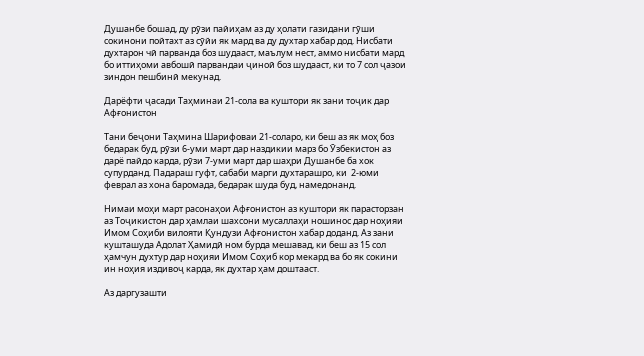Душанбе бошад, ду рӯзи пайиҳам аз ду ҳолати газидани гӯши сокинони пойтахт аз сӯйи як мард ва ду духтар хабар дод. Нисбати духтарон чӣ парванда боз шудааст, маълум нест, аммо нисбати мард бо иттиҳоми авбошӣ парвандаи ҷиноӣ боз шудааст, ки то 7 сол ҷазои зиндон пешбинӣ мекунад.

Дарёфти ҷасади Таҳминаи 21-сола ва куштори як зани тоҷик дар Афғонистон

Тани беҷони Таҳмина Шарифоваи 21-соларо, ки беш аз як моҳ боз бедарак буд, рӯзи 6-уми март дар наздикии марз бо Ӯзбекистон аз дарё пайдо карда, рӯзи 7-уми март дар шаҳри Душанбе ба хок супурданд. Падараш гуфт, сабаби марги духтарашро, ки  2-юми феврал аз хона баромада, бедарак шуда буд, намедонанд.

Нимаи моҳи март расонаҳои Афғонистон аз куштори як парасторзан аз Тоҷикистон дар ҳамлаи шахсони мусаллаҳи ношинос дар ноҳияи Имом Соҳиби вилояти Қундузи Афғонистон хабар доданд. Аз зани кушташуда Адолат Ҳамидӣ ном бурда мешавад, ки беш аз 15 сол ҳамчун духтур дар ноҳияи Имом Соҳиб кор мекард ва бо як сокини ин ноҳия издивоҷ карда, як духтар ҳам доштааст.

Аз даргузашти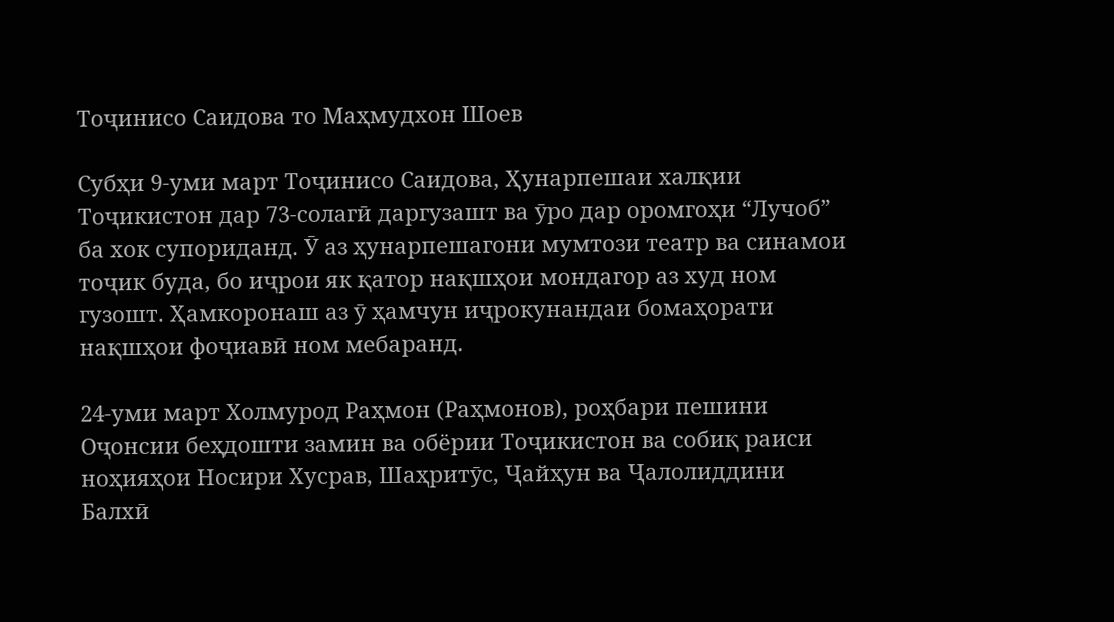Тоҷинисо Саидова то Маҳмудхон Шоев

Субҳи 9-уми март Тоҷинисо Саидова, Ҳунарпешаи халқии Тоҷикистон дар 73-солагӣ даргузашт ва ӯро дар оромгоҳи “Лучоб” ба хок супориданд. Ӯ аз ҳунарпешагони мумтози театр ва синамои тоҷик буда, бо иҷрои як қатор нақшҳои мондагор аз худ ном гузошт. Ҳамкоронаш аз ӯ ҳамчун иҷрокунандаи бомаҳорати нақшҳои фоҷиавӣ ном мебаранд.

24-уми март Холмурод Раҳмон (Раҳмонов), роҳбари пешини Оҷонсии беҳдошти замин ва обёрии Тоҷикистон ва собиқ раиси ноҳияҳои Носири Хусрав, Шаҳритӯс, Ҷайҳун ва Ҷалолиддини Балхӣ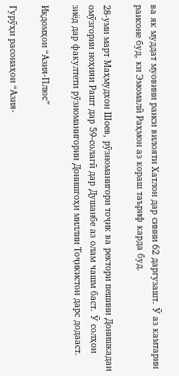ва як муддат муовини раиси вилояти Хатлон дар синни 62 даргузашт. Ӯ аз камтарин раисоне буд, ки Эмомалӣ Раҳмон аз кораш таъриф карда буд.

28-уми март Маҳмудхон Шоев, рӯзноманигори тоҷик ва ректори пешини Донишкадаи омӯзгории ноҳияи Рашт дар 59-солагӣ дар Душанбе аз олам чашм баст. Ӯ солҳои зиёд дар факултети рӯзноманигории Донишгоҳи миллии Тоҷикистон дарс додааст.

Иқдомҳои “Азия-Плюс”

Гурӯҳи расонаҳои “Азия-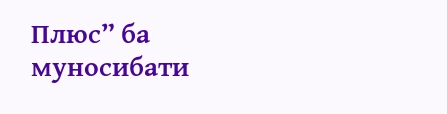Плюс” ба муносибати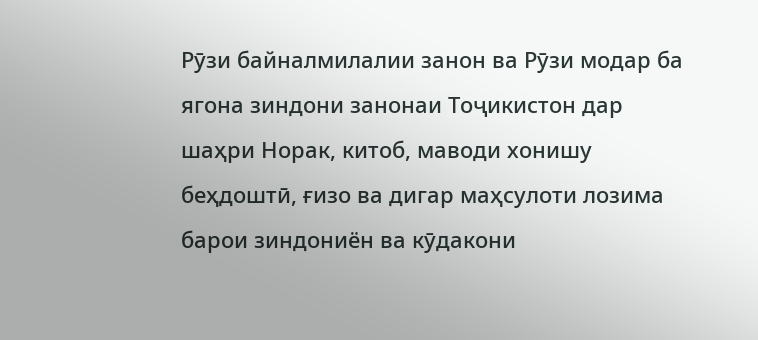Рӯзи байналмилалии занон ва Рӯзи модар ба ягона зиндони занонаи Тоҷикистон дар шаҳри Норак, китоб, маводи хонишу беҳдоштӣ, ғизо ва дигар маҳсулоти лозима барои зиндониён ва кӯдакони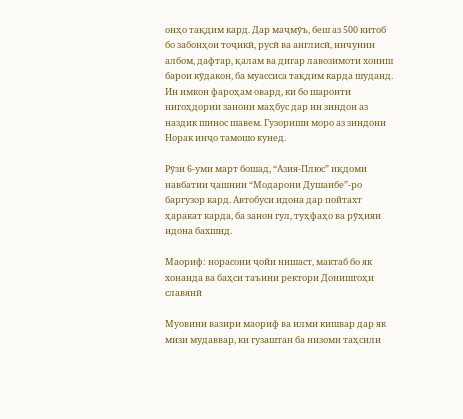онҳо тақдим кард. Дар маҷмӯъ, беш аз 500 китоб бо забонҳои тоҷикӣ, русӣ ва англисӣ, инчунин албом, дафтар, қалам ва дигар лавозимоти хониш барои кӯдакон, ба муассиса тақдим карда шуданд. Ин имкон фароҳам овард, ки бо шароити нигоҳдории занони маҳбус дар ин зиндон аз наздик шинос шавем. Гузориши моро аз зиндони Норак инҷо тамошо кунед.

Рӯзи 6-уми март бошад, “Азия-Плюс” иқдоми навбатии ҷашнии “Модарони Душанбе”-ро баргузор кард. Автобуси идона дар пойтахт ҳаракат карда, ба занон гул, туҳфаҳо ва рӯҳияи идона бахшид.

Маориф: норасоии ҷойи нишаст, мактаб бо як хонанда ва баҳси таъини ректори Донишгоҳи славянӣ

Муовини вазири маориф ва илми кишвар дар як мизи мудаввар, ки гузаштан ба низоми таҳсили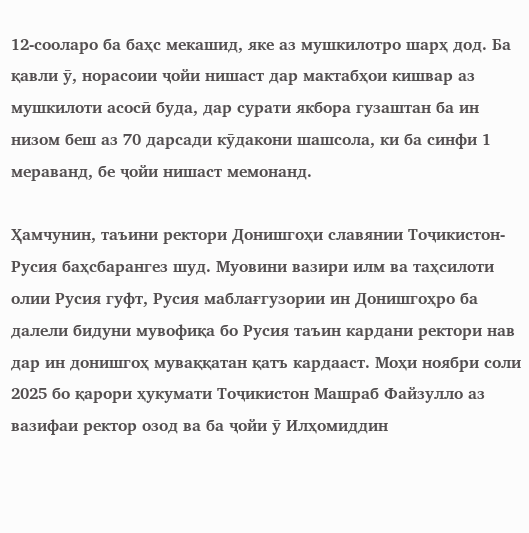12-сооларо ба баҳс мекашид, яке аз мушкилотро шарҳ дод. Ба қавли ӯ, норасоии ҷойи нишаст дар мактабҳои кишвар аз мушкилоти асосӣ буда, дар сурати якбора гузаштан ба ин низом беш аз 70 дарсади кӯдакони шашсола, ки ба синфи 1 мераванд, бе ҷойи нишаст мемонанд.

Ҳамчунин, таъини ректори Донишгоҳи славянии Тоҷикистон-Русия баҳсбарангез шуд. Муовини вазири илм ва таҳсилоти олии Русия гуфт, Русия маблағгузории ин Донишгоҳро ба далели бидуни мувофиқа бо Русия таъин кардани ректори нав дар ин донишгоҳ муваққатан қатъ кардааст. Моҳи ноябри соли 2025 бо қарори ҳукумати Тоҷикистон Машраб Файзулло аз вазифаи ректор озод ва ба ҷойи ӯ Илҳомиддин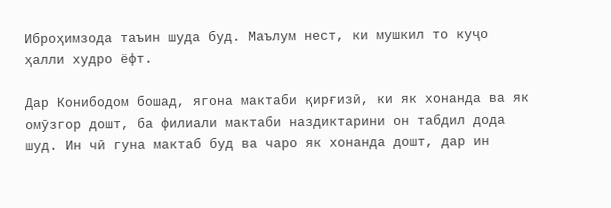Иброҳимзода таъин шуда буд. Маълум нест, ки мушкил то куҷо ҳалли худро ёфт.

Дар Конибодом бошад, ягона мактаби қирғизӣ, ки як хонанда ва як омӯзгор дошт, ба филиали мактаби наздиктарини он табдил дода шуд. Ин чӣ гуна мактаб буд ва чаро як хонанда дошт, дар ин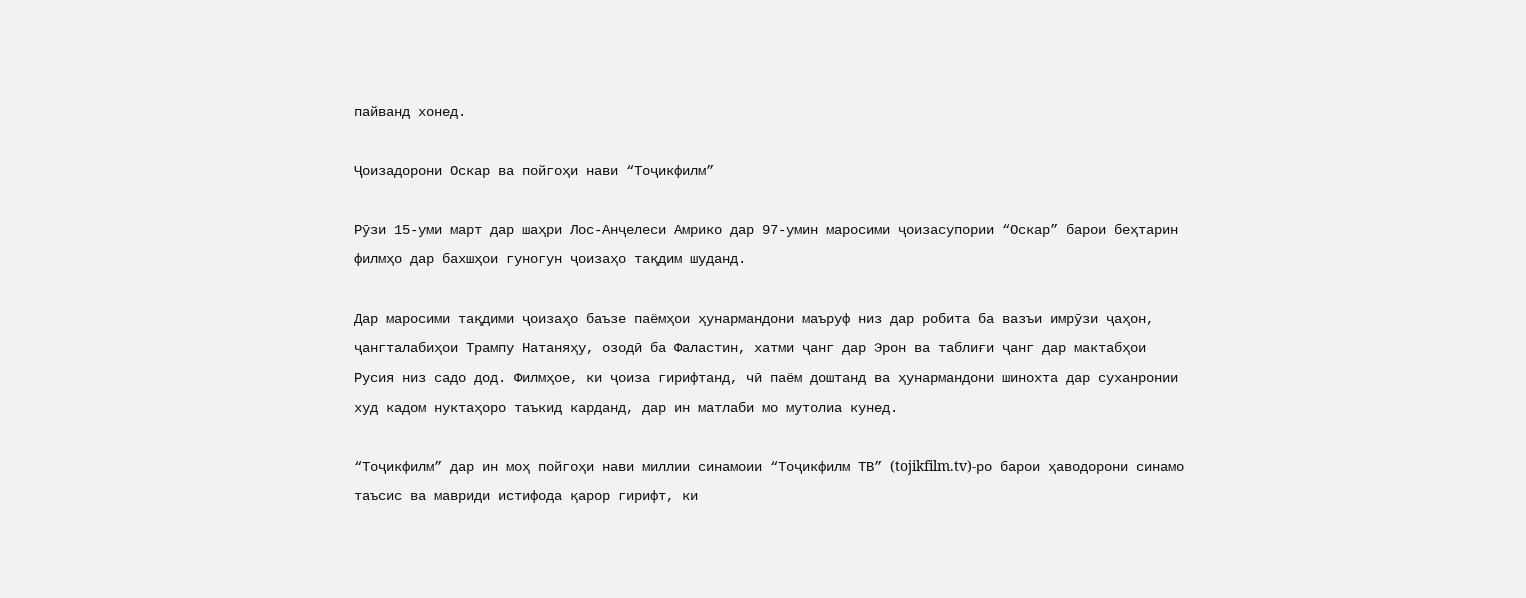пайванд хонед.

Ҷоизадорони Оскар ва пойгоҳи нави “Тоҷикфилм”

Рӯзи 15-уми март дар шаҳри Лос-Анҷелеси Амрико дар 97-умин маросими ҷоизасупории “Оскар” барои беҳтарин филмҳо дар бахшҳои гуногун ҷоизаҳо тақдим шуданд.

Дар маросими тақдими ҷоизаҳо баъзе паёмҳои ҳунармандони маъруф низ дар робита ба вазъи имрӯзи ҷаҳон, ҷангталабиҳои Трампу Натаняҳу, озодӣ ба Фаластин, хатми ҷанг дар Эрон ва таблиғи ҷанг дар мактабҳои Русия низ садо дод. Филмҳое, ки ҷоиза гирифтанд, чӣ паём доштанд ва ҳунармандони шинохта дар суханронии худ кадом нуктаҳоро таъкид карданд, дар ин матлаби мо мутолиа кунед.

“Тоҷикфилм” дар ин моҳ пойгоҳи нави миллии синамоии “Тоҷикфилм ТВ” (tojikfilm.tv)-ро барои ҳаводорони синамо таъсис ва мавриди истифода қарор гирифт, ки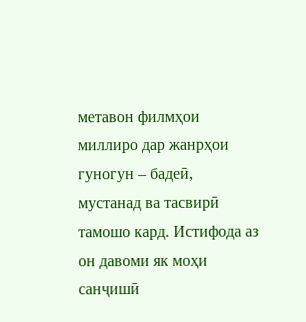метавон филмҳои миллиро дар жанрҳои гуногун – бадеӣ, мустанад ва тасвирӣ тамошо кард. Истифода аз он давоми як моҳи санҷишӣ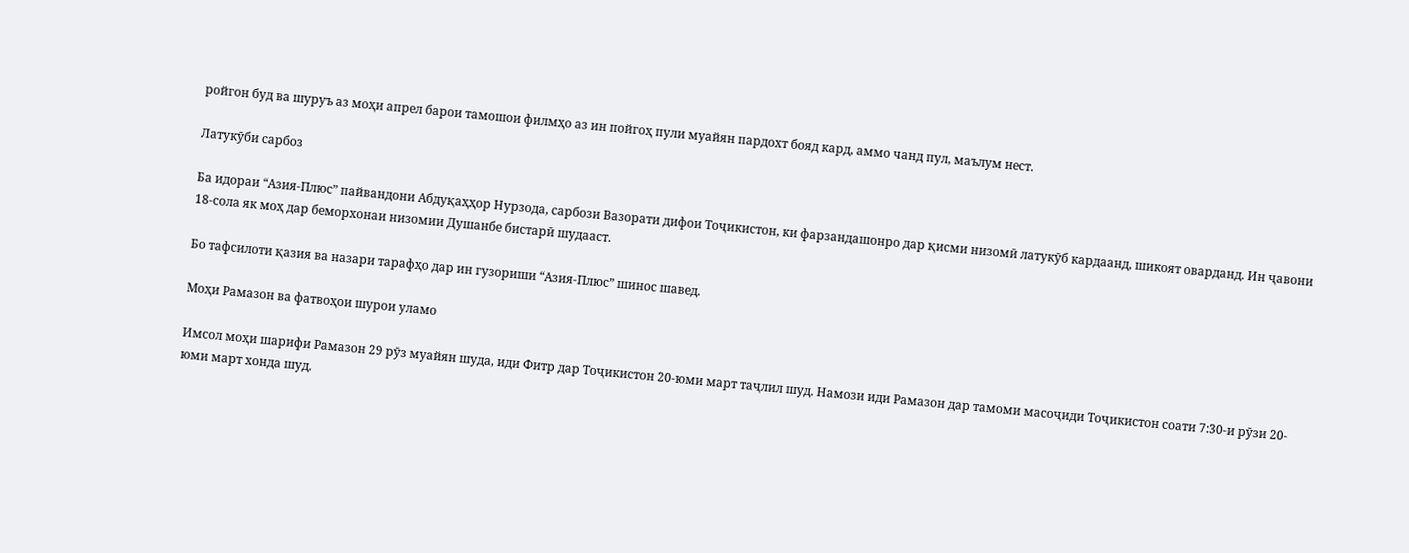ройгон буд ва шуруъ аз моҳи апрел барои тамошои филмҳо аз ин пойгоҳ пули муайян пардохт бояд кард, аммо чанд пул, маълум нест.

Латукӯби сарбоз

Ба идораи “Азия-Плюс” пайвандони Абдуқаҳҳор Нурзода, сарбози Вазорати дифои Тоҷикистон, ки фарзандашонро дар қисми низомӣ латукӯб кардаанд, шикоят оварданд. Ин ҷавони 18-сола як моҳ дар беморхонаи низомии Душанбе бистарӣ шудааст.

Бо тафсилоти қазия ва назари тарафҳо дар ин гузориши “Азия-Плюс” шинос шавед.

Моҳи Рамазон ва фатвоҳои шурои уламо

Имсол моҳи шарифи Рамазон 29 рӯз муайян шуда, иди Фитр дар Тоҷикистон 20-юми март таҷлил шуд. Намози иди Рамазон дар тамоми масоҷиди Тоҷикистон соати 7:30-и рӯзи 20-юми март хонда шуд.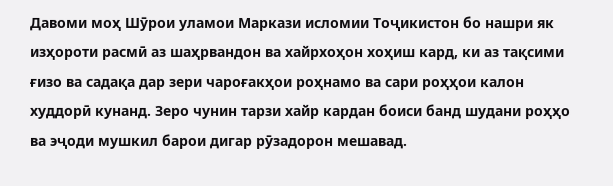Давоми моҳ Шӯрои уламои Маркази исломии Тоҷикистон бо нашри як изҳороти расмӣ аз шаҳрвандон ва хайрхоҳон хоҳиш кард, ки аз тақсими ғизо ва садақа дар зери чароғакҳои роҳнамо ва сари роҳҳои калон худдорӣ кунанд. Зеро чунин тарзи хайр кардан боиси банд шудани роҳҳо ва эҷоди мушкил барои дигар рӯзадорон мешавад.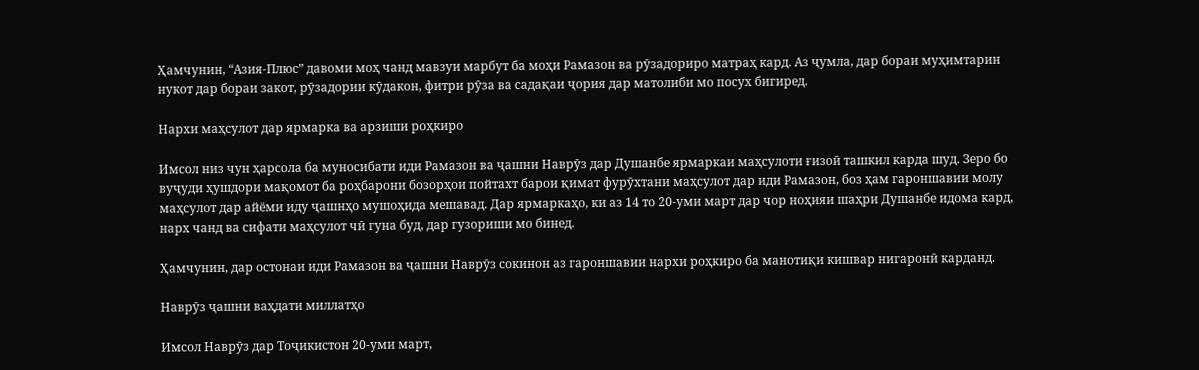Ҳамчунин, “Азия-Плюс” давоми моҳ чанд мавзуи марбут ба моҳи Рамазон ва рӯзадориро матраҳ кард. Аз ҷумла, дар бораи муҳимтарин нукот дар бораи закот, рӯзадории кӯдакон, фитри рӯза ва садақаи ҷория дар матолиби мо посух бигиред.

Нархи маҳсулот дар ярмарка ва арзиши роҳкиро

Имсол низ чун ҳарсола ба муносибати иди Рамазон ва ҷашни Наврӯз дар Душанбе ярмаркаи маҳсулоти ғизоӣ ташкил карда шуд. Зеро бо вуҷуди ҳушдори мақомот ба роҳбарони бозорҳои пойтахт барои қимат фурӯхтани маҳсулот дар иди Рамазон, боз ҳам гароншавии молу маҳсулот дар айёми иду ҷашнҳо мушоҳида мешавад. Дар ярмаркаҳо, ки аз 14 то 20-уми март дар чор ноҳияи шаҳри Душанбе идома кард, нарх чанд ва сифати маҳсулот чӣ гуна буд, дар гузориши мо бинед.

Ҳамчунин, дар остонаи иди Рамазон ва ҷашни Наврӯз сокинон аз гароншавии нархи роҳкиро ба манотиқи кишвар нигаронӣ карданд.

Наврӯз ҷашни ваҳдати миллатҳо

Имсол Наврӯз дар Тоҷикистон 20-уми март,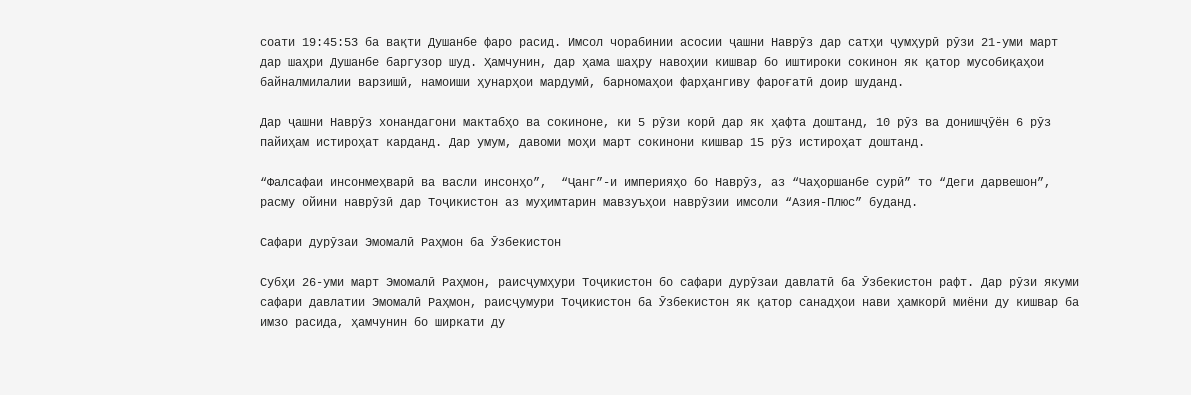соати 19:45:53 ба вақти Душанбе фаро расид. Имсол чорабинии асосии ҷашни Наврӯз дар сатҳи ҷумҳурӣ рӯзи 21-уми март дар шаҳри Душанбе баргузор шуд. Ҳамчунин, дар ҳама шаҳру навоҳии кишвар бо иштироки сокинон як қатор мусобиқаҳои байналмилалии варзишӣ, намоиши ҳунарҳои мардумӣ, барномаҳои фарҳангиву фароғатӣ доир шуданд.

Дар ҷашни Наврӯз хонандагони мактабҳо ва сокиноне, ки 5 рӯзи корӣ дар як ҳафта доштанд, 10 рӯз ва донишҷӯён 6 рӯз пайиҳам истироҳат карданд. Дар умум, давоми моҳи март сокинони кишвар 15 рӯз истироҳат доштанд.

“Фалсафаи инсонмеҳварӣ ва васли инсонҳо”,  “Ҷанг”-и империяҳо бо Наврӯз, аз “Чаҳоршанбе сурӣ” то “Деги дарвешон”, расму ойини наврӯзӣ дар Тоҷикистон аз муҳимтарин мавзуъҳои наврӯзии имсоли “Азия-Плюс” буданд.

Сафари дурӯзаи Эмомалӣ Раҳмон ба Ӯзбекистон

Субҳи 26-уми март Эмомалӣ Раҳмон, раисҷумҳури Тоҷикистон бо сафари дурӯзаи давлатӣ ба Ӯзбекистон рафт. Дар рӯзи якуми сафари давлатии Эмомалӣ Раҳмон, раисҷумури Тоҷикистон ба Ӯзбекистон як қатор санадҳои нави ҳамкорӣ миёни ду кишвар ба имзо расида, ҳамчунин бо ширкати ду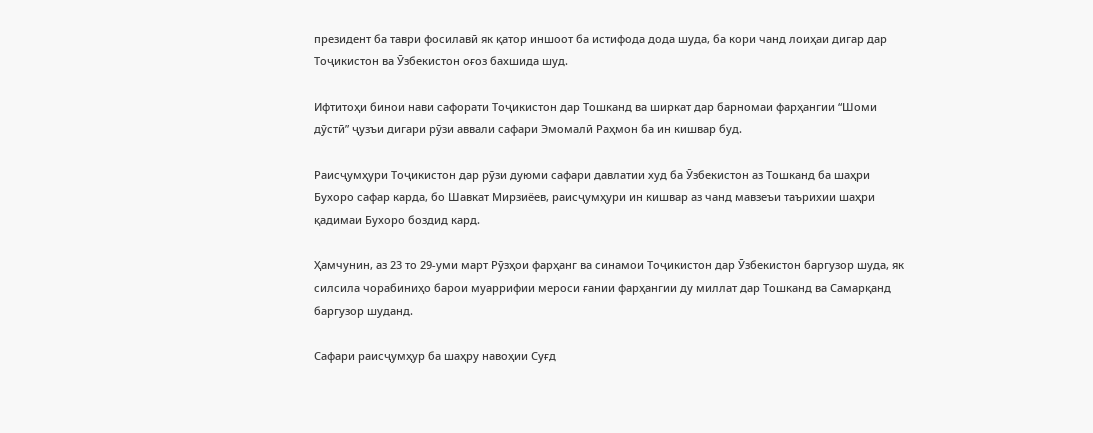президент ба таври фосилавӣ як қатор иншоот ба истифода дода шуда, ба кори чанд лоиҳаи дигар дар Тоҷикистон ва Ӯзбекистон оғоз бахшида шуд.

Ифтитоҳи бинои нави сафорати Тоҷикистон дар Тошканд ва ширкат дар барномаи фарҳангии “Шоми дӯстӣ” ҷузъи дигари рӯзи аввали сафари Эмомалӣ Раҳмон ба ин кишвар буд.

Раисҷумҳури Тоҷикистон дар рӯзи дуюми сафари давлатии худ ба Ӯзбекистон аз Тошканд ба шаҳри Бухоро сафар карда, бо Шавкат Мирзиёев, раисҷумҳури ин кишвар аз чанд мавзеъи таърихии шаҳри қадимаи Бухоро боздид кард.

Ҳамчунин, аз 23 то 29-уми март Рӯзҳои фарҳанг ва синамои Тоҷикистон дар Ӯзбекистон баргузор шуда, як силсила чорабиниҳо барои муаррифии мероси ғании фарҳангии ду миллат дар Тошканд ва Самарқанд баргузор шуданд.

Сафари раисҷумҳур ба шаҳру навоҳии Суғд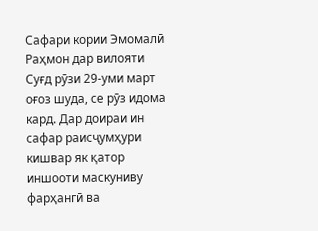Сафари кории Эмомалӣ Раҳмон дар вилояти Суғд рӯзи 29-уми март оғоз шуда, се рӯз идома кард. Дар доираи ин сафар раисҷумҳури кишвар як қатор иншооти маскуниву фарҳангӣ ва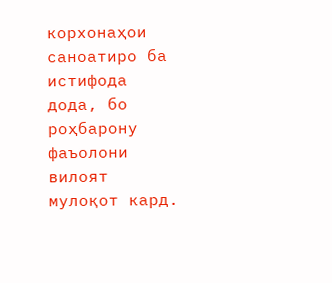корхонаҳои саноатиро ба истифода дода, бо роҳбарону фаъолони вилоят мулоқот кард.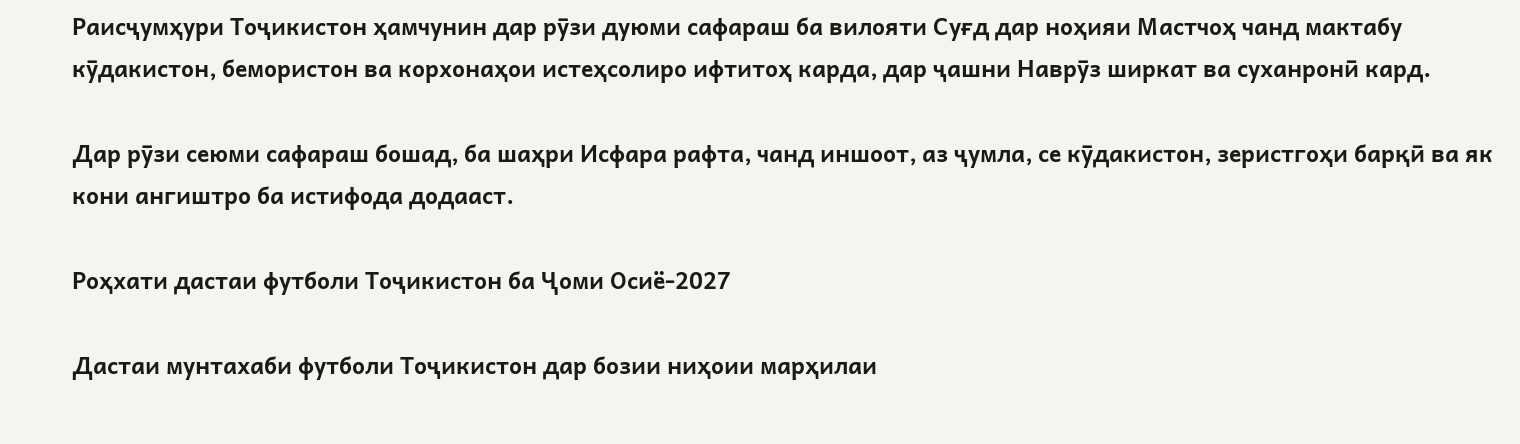Раисҷумҳури Тоҷикистон ҳамчунин дар рӯзи дуюми сафараш ба вилояти Суғд дар ноҳияи Мастчоҳ чанд мактабу кӯдакистон, бемористон ва корхонаҳои истеҳсолиро ифтитоҳ карда, дар ҷашни Наврӯз ширкат ва суханронӣ кард.

Дар рӯзи сеюми сафараш бошад, ба шаҳри Исфара рафта, чанд иншоот, аз ҷумла, се кӯдакистон, зеристгоҳи барқӣ ва як кони ангиштро ба истифода додааст.

Роҳхати дастаи футболи Тоҷикистон ба Ҷоми Осиё-2027

Дастаи мунтахаби футболи Тоҷикистон дар бозии ниҳоии марҳилаи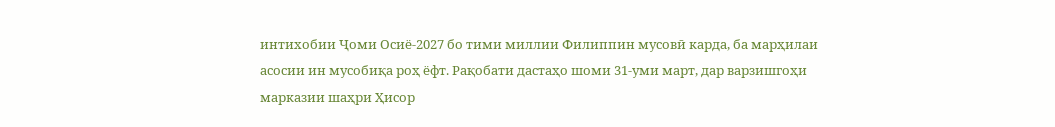интихобии Ҷоми Осиё-2027 бо тими миллии Филиппин мусовӣ карда, ба марҳилаи асосии ин мусобиқа роҳ ёфт. Рақобати дастаҳо шоми 31-уми март, дар варзишгоҳи марказии шаҳри Ҳисор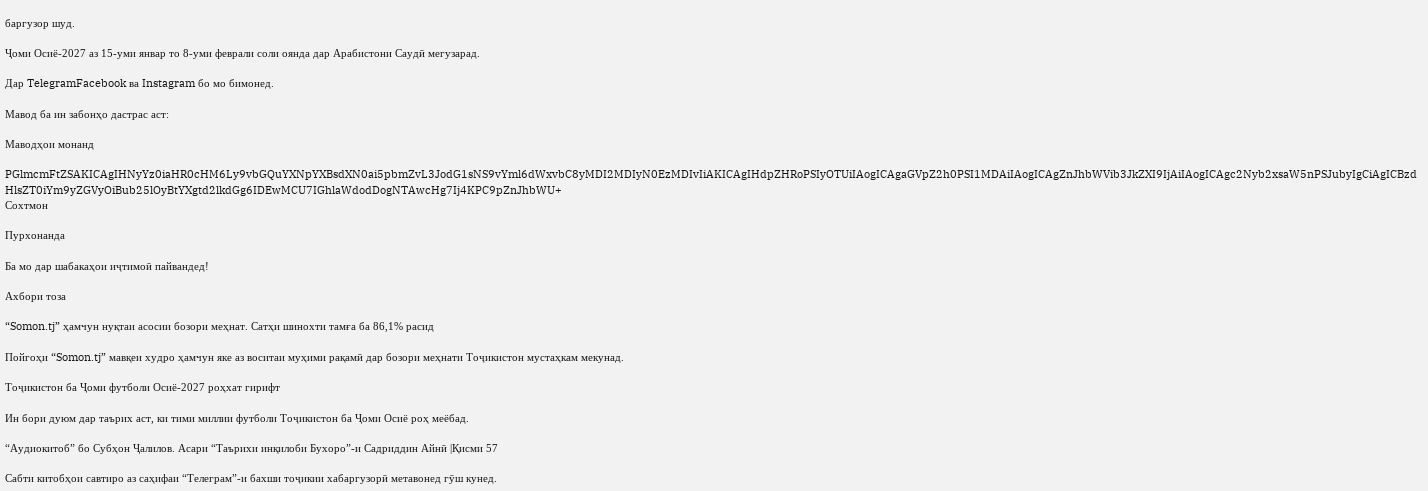баргузор шуд.

Ҷоми Осиё-2027 аз 15-уми январ то 8-уми феврали соли оянда дар Арабистони Саудӣ мегузарад.

Дар TelegramFacebook ва Instagram бо мо бимонед.

Мавод ба ин забонҳо дастрас аст:

Маводҳои монанд

PGlmcmFtZSAKICAgIHNyYz0iaHR0cHM6Ly9vbGQuYXNpYXBsdXN0ai5pbmZvL3JodG1sNS9vYml6dWxvbC8yMDI2MDIyN0EzMDIvIiAKICAgIHdpZHRoPSIyOTUiIAogICAgaGVpZ2h0PSI1MDAiIAogICAgZnJhbWVib3JkZXI9IjAiIAogICAgc2Nyb2xsaW5nPSJubyIgCiAgICBzdHlsZT0iYm9yZGVyOiBub25lOyBtYXgtd2lkdGg6IDEwMCU7IGhlaWdodDogNTAwcHg7Ij4KPC9pZnJhbWU+
Сохтмон

Пурхонанда

Ба мо дар шабакаҳои иҷтимоӣ пайвандед!

Ахбори тоза

“Somon.tj” ҳамчун нуқтаи асосии бозори меҳнат. Сатҳи шинохти тамға ба 86,1% расид

Пойгоҳи “Somon.tj” мавқеи худро ҳамчун яке аз воситаи муҳими рақамӣ дар бозори меҳнати Тоҷикистон мустаҳкам мекунад.

Тоҷикистон ба Ҷоми футболи Осиё-2027 роҳхат гирифт

Ин бори дуюм дар таърих аст, ки тими миллии футболи Тоҷикистон ба Ҷоми Осиё роҳ меёбад.

“Аудиокитоб” бо Субҳон Ҷалилов. Асари “Таърихи инқилоби Бухоро”-и Садриддин Айнӣ |Қисми 57

Cабти китобҳои савтиро аз саҳифаи “Телеграм”-и бахши тоҷикии хабаргузорӣ метавонед гӯш кунед.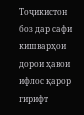Тоҷикистон боз дар сафи кишварҳои дорои ҳавои ифлос қарор гирифт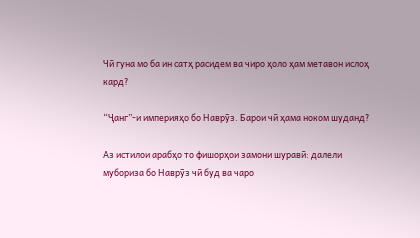Чӣ гуна мо ба ин сатҳ расидем ва чиро ҳоло ҳам метавон ислоҳ кард?

“Ҷанг”-и империяҳо бо Наврӯз. Барои чӣ ҳама ноком шуданд?

Аз истилои арабҳо то фишорҳои замони шуравӣ: далели мубориза бо Наврӯз чӣ буд ва чаро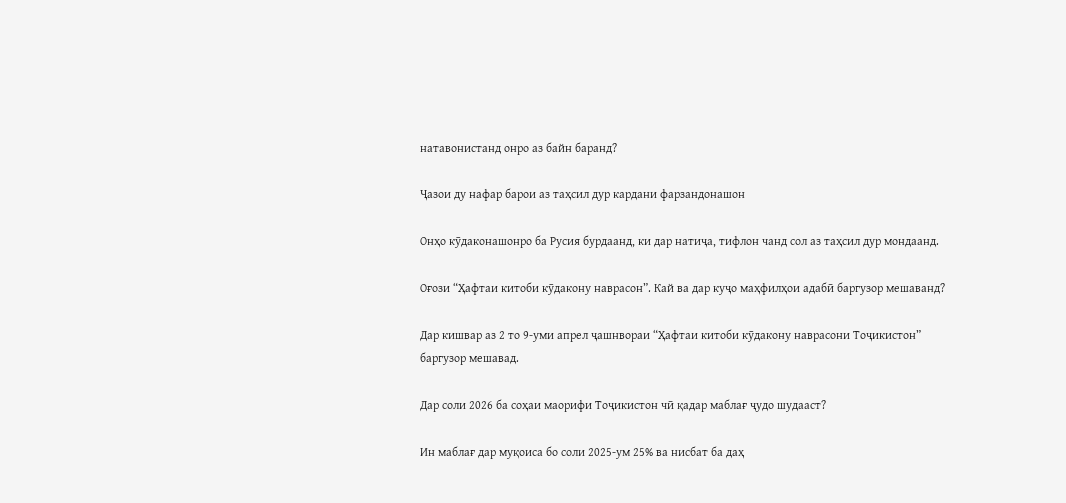натавонистанд онро аз байн баранд?

Ҷазои ду нафар барои аз таҳсил дур кардани фарзандонашон

Онҳо кӯдаконашонро ба Русия бурдаанд, ки дар натиҷа, тифлон чанд сол аз таҳсил дур мондаанд.

Оғози “Ҳафтаи китоби кӯдакону наврасон”. Кай ва дар куҷо маҳфилҳои адабӣ баргузор мешаванд?

Дар кишвар аз 2 то 9-уми апрел ҷашнвораи “Ҳафтаи китоби кӯдакону наврасони Тоҷикистон” баргузор мешавад.

Дар соли 2026 ба соҳаи маорифи Тоҷикистон чӣ қадар маблағ ҷудо шудааст?

Ин маблағ дар муқоиса бо соли 2025-ум 25% ва нисбат ба даҳ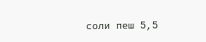соли пеш 5,5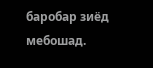баробар зиёд мебошад.